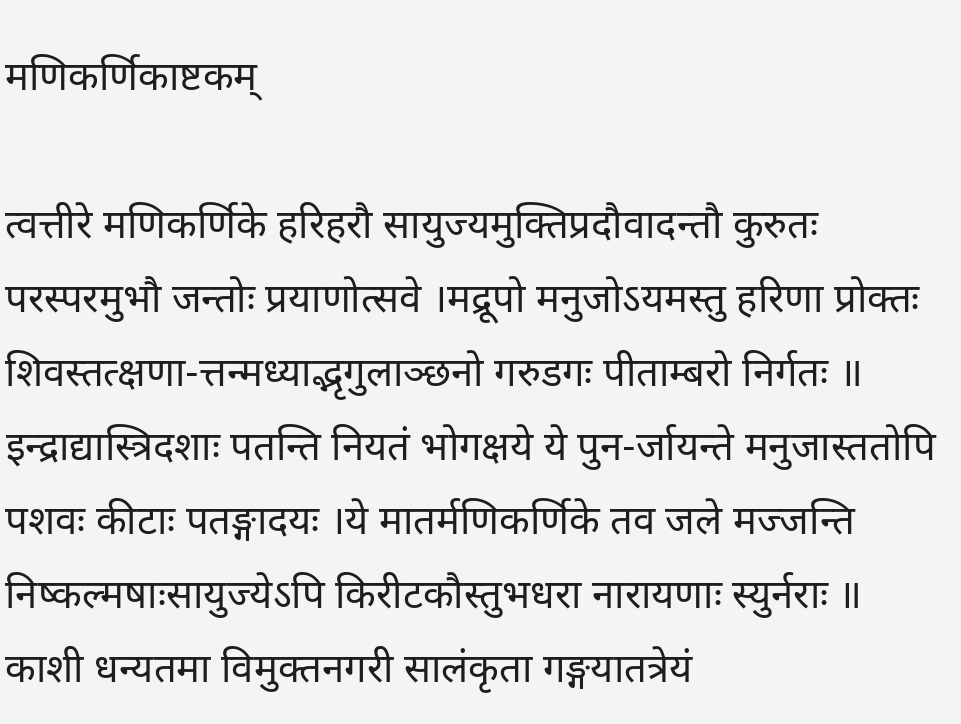मणिकर्णिकाष्टकम्

त्वत्तीरे मणिकर्णिके हरिहरौ सायुज्यमुक्तिप्रदौवादन्तौ कुरुतः परस्परमुभौ जन्तोः प्रयाणोत्सवे ।मद्रूपो मनुजोऽयमस्तु हरिणा प्रोक्तः शिवस्तत्क्षणा-त्तन्मध्याद्भृगुलाञ्छनो गरुडगः पीताम्बरो निर्गतः ॥
इन्द्राद्यास्त्रिदशाः पतन्ति नियतं भोगक्षये ये पुन-र्जायन्ते मनुजास्ततोपि पशवः कीटाः पतङ्गादयः ।ये मातर्मणिकर्णिके तव जले मज्जन्ति निष्कल्मषाःसायुज्येऽपि किरीटकौस्तुभधरा नारायणाः स्युर्नराः ॥
काशी धन्यतमा विमुक्तनगरी सालंकृता गङ्गयातत्रेयं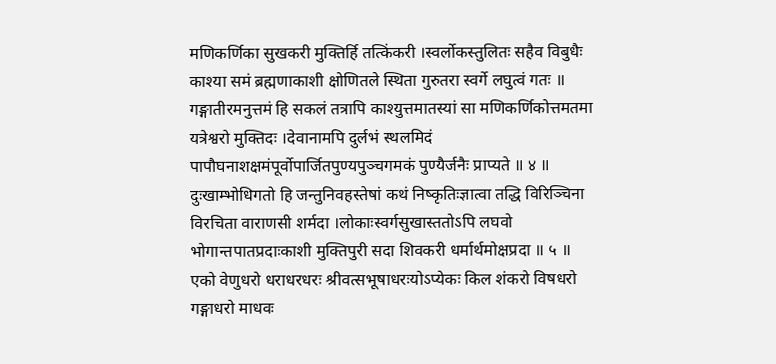मणिकर्णिका सुखकरी मुक्तिर्हि तत्किंकरी ।स्वर्लोकस्तुलितः सहैव विबुधैः काश्या समं ब्रह्मणाकाशी क्षोणितले स्थिता गुरुतरा स्वर्गे लघुत्वं गतः ॥
गङ्गातीरमनुत्तमं हि सकलं तत्रापि काश्युत्तमातस्यां सा मणिकर्णिकोत्तमतमा यत्रेश्वरो मुक्तिदः ।देवानामपि दुर्लभं स्थलमिदं पापौघनाशक्षमंपूर्वोपार्जितपुण्यपुञ्चगमकं पुण्यैर्जनैः प्राप्यते ॥ ४ ॥
दुःखाम्भोधिगतो हि जन्तुनिवहस्तेषां कथं निष्कृतिःज्ञात्वा तद्धि विरिञ्चिना विरचिता वाराणसी शर्मदा ।लोकाःस्वर्गसुखास्ततोऽपि लघवो भोगान्तपातप्रदाःकाशी मुक्तिपुरी सदा शिवकरी धर्मार्थमोक्षप्रदा ॥ ५ ॥
एको वेणुधरो धराधरधरः श्रीवत्सभूषाधरःयोऽप्येकः किल शंकरो विषधरो गङ्गाधरो माधवः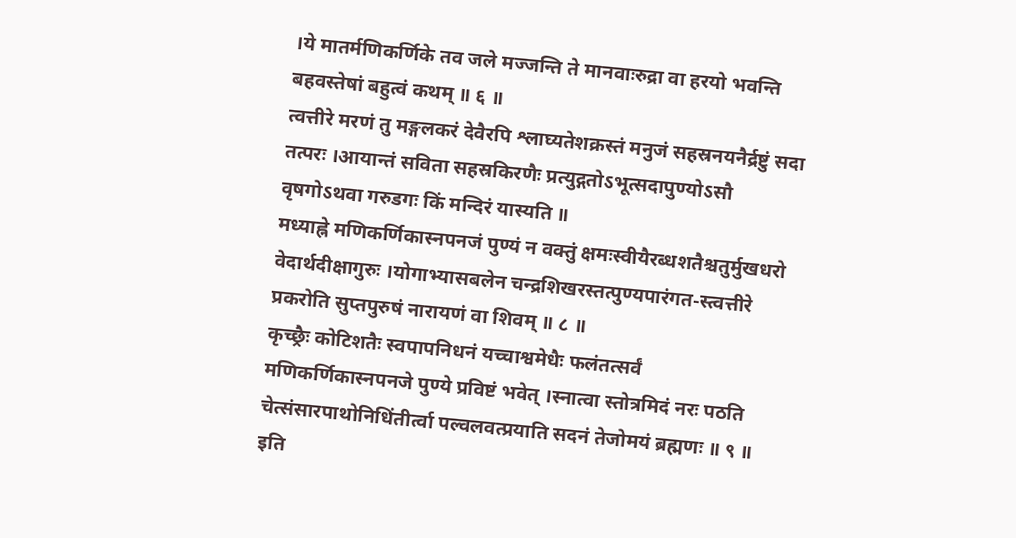।ये मातर्मणिकर्णिके तव जले मज्जन्ति ते मानवाःरुद्रा वा हरयो भवन्ति बहवस्तेषां बहुत्वं कथम् ॥ ६ ॥
त्वत्तीरे मरणं तु मङ्गलकरं देवैरपि श्लाघ्यतेशक्रस्तं मनुजं सहस्रनयनैर्द्रष्टुं सदा तत्परः ।आयान्तं सविता सहस्रकिरणैः प्रत्युद्गतोऽभूत्सदापुण्योऽसौ वृषगोऽथवा गरुडगः किं मन्दिरं यास्यति ॥
मध्याह्ने मणिकर्णिकास्नपनजं पुण्यं न वक्तुं क्षमःस्वीयैरब्धशतैश्चतुर्मुखधरो वेदार्थदीक्षागुरुः ।योगाभ्यासबलेन चन्द्रशिखरस्तत्पुण्यपारंगत-स्त्वत्तीरे प्रकरोति सुप्तपुरुषं नारायणं वा शिवम् ॥ ८ ॥
कृच्छ्रैः कोटिशतैः स्वपापनिधनं यच्चाश्वमेधैः फलंतत्सर्वं मणिकर्णिकास्नपनजे पुण्ये प्रविष्टं भवेत् ।स्नात्वा स्तोत्रमिदं नरः पठति चेत्संसारपाथोनिधिंतीर्त्वा पल्वलवत्प्रयाति सदनं तेजोमयं ब्रह्मणः ॥ ९ ॥
इति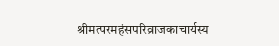श्रीमत्परमहंसपरिव्राजकाचार्यस्य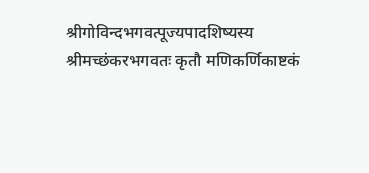श्रीगोविन्दभगवत्पूज्यपादशिष्यस्य श्रीमच्छंकरभगवतः कृतौ मणिकर्णिकाष्टकं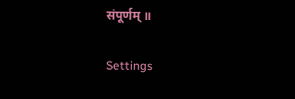संपूर्णम् ॥

Settings